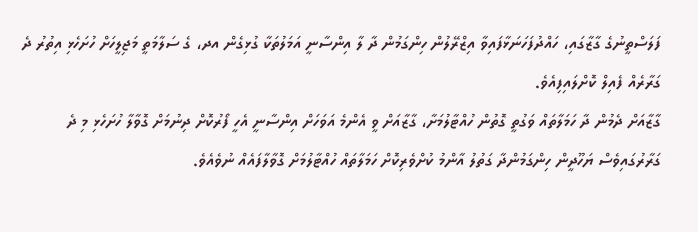ފަލަސްތީނުގެ ގާޒާގައި، ހައްދުފަހަނަޅާފައިވާ އިޒްރޭލުން ހިންގަމުން ދާ ލާ އިންސާނީ އަމަލުތަކާ ގުޅިގެން އދ، ގެ ސަލާމަތީ މަޖިލީހަށް ހުށަހެޅި އިތުރު ދެ ގަރާރެއް ފެއިލް ކޮށްލައިފިއެވެ.
ގާޒާއަށް ދެމުން ދާ ހަމަލާތައް ވަގުތީ ގޮތުން ހުއްޓާލުމަށާ، ގާޒާއަށް ވީ އެންމެ އަވަހަށް އިންސާނީ އެހީ ފޯރުކޮށް ދިނުމަށް ގޮވާލާ ހުށަހެޅި މި ދެ ގަރާރުގައިވެސް ޔަހޫދީން ހިންގަމުންދާ ގަތުލު އާންމު ކުށްވެރިކޮށް ހަމަލާތައް ހުއްޓާލުމަށް ގޮވާލާފައެއް ނުވެއެވެ.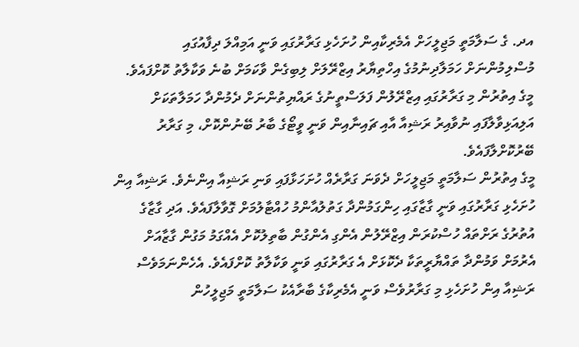އދ. ގެ ސަލާމަތީ މަޖިލީހަށް އެމެރިކާއިން ހުށަހެޅި ގަރާރުގައި ވަނީ އަމިއްލަ ދިފާއުގައި މުސްލިމުންނަށް ހަމަލާދިނުމުގެ އިހްތިޔާރު އިޒްރޭލަށް ލިބިގެން ވާކަމަށް ބުނެ ވަކާލާތު ކޮށްފައެވެ. މީގެ އިތުރުން މި ގަރާރުގައި އިޒްރޭލުން ފަލަސްތީނުގެ ރައްޔިތުންނަށް ދެމުންދާ ހަމަލާތަކަށް އަލިއަޅިވާލާފައި ނުވާއިރު ރަޝިއާ އާއި ޗައިނާއިން ވަނީ ވީޓޯގެ ބާރު ބޭނުންކޮށް، މި ގަރާރު ބޭރުކޮށްލާފައެވެ.
މީގެ އިތުރުން ސަލާމަތީ މަޖިލީހަށް ދެވަނަ ގަރާރެއް ހުށަހަޅާފައި ވަނި ރަޝިއާ އިންނެވެ. ރަޝިއާ އިން ހުށަހެޅި ގަރާރުގައި ވަނީ ގާޒާގައި ހިންގަމުންދާ ގަތުލުއާންމު ހުއްޓާލުމަށް ގޮވާލާފައެވެ. އަދި ގާޒާގެ އުތުރުގެ ރަށްތައް ހުސްކުރަން އިޒްރޭލުން އެންގި އެންގުން ބާތިލުކޮށް އެއްގަމު މަގުން ގާޒާއަށް އެރުމަށް ވަމުންދާ ތައްޔާރީތަކާ ދެކޮޅަށް އެ ގަރާރުގައި ވަނީ ވަކާލާތު ކޮށްފައެވެ. އެހެންނަމަވެސް ރަޝިއާ އިން ހުށަހެޅި މި ގަރާރުވެސް ވަނީ އެމެރިކާގެ ބާރާއެކު ސަލާމަތީ މަޖިލީހުން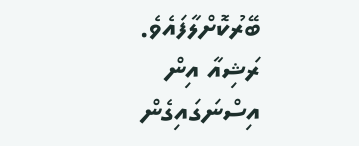ބޭރުކޮށްލާފައެވެ.
ރަޝިއާ އިން އިސްނަގައިގެން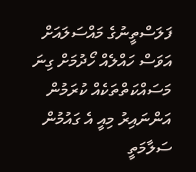ފަލަސްތީނުގެ މައްސަލައަށް އަވަސް ހައްލެއް ހޯދުމަށް ގިނަ މަސައްކަތްތަކެއް ކުރަމުން އަންނައިރު މިއީ އެ ގައުމުން ސަލާމަތީ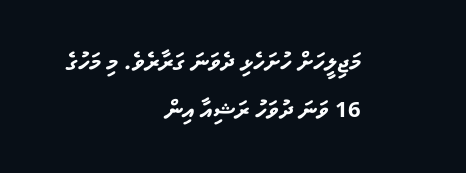މަޖިލީހަށް ހުށަހެޅި ދެވަނަ ގަރާރެވެ. މި މަހުގެ 16 ވަނަ ދުވަހު ރަޝިއާ އިން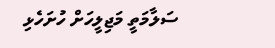ސަލާމަތީ މަޖިލީހަށް ހުށަހެޅި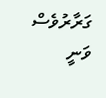ގަރާރުވެސް ވަނީ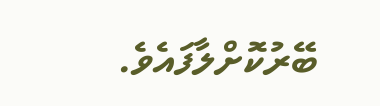ބޭރުކޮށްލާފައެވެ.